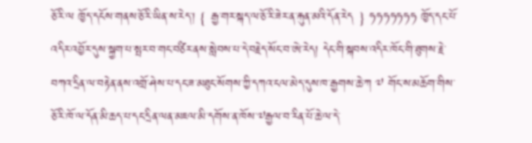ཅོ་རི་ལ ཁྱོད་དངོས་གནས་ཅོ་རི་ཡིན་ས་རེད་། { རྒྱ་གར་སྐད་ལ་ཅོ་རི་ཟེར་ན་རྐུན་མའི་དོན་རེད } ཧཧཧཧཧཧཧ ཁྱོད་དང་པོ་འདིར་འབྱོར་དུས་སྐྱག་པ་སྤར་བ་གང་བཙིར་ནས་སླེབས་པ་དེ་བརྗེད་སོང་བ་ཨེ་རེད། དེང་གི་སྐབས་འདིར་ཁོང་གི་ཐུགས་རྗེ་བཀའ་དྲིན་ལ་བརྟེན་ནས་འགྲོ་ཤེས་པ་དང་ཟ་མཐུང་སོགས་ཀྱི་དཀའ་ངལ་མེད་དུས་ཁ་རྒྱགས་ཆེ་ཀ ༧ གོང་ས་མཆོག་གིས་ཅོ་རི་ཁོ་ལ་དོན་མི་ཆད་པ་དང་དྲིན་ལན་མཇལ་མི་དགོས་ན་ཁོས་༧རྒྱལ་བ་རིན་པོ་ཆེ་ལ་དེ་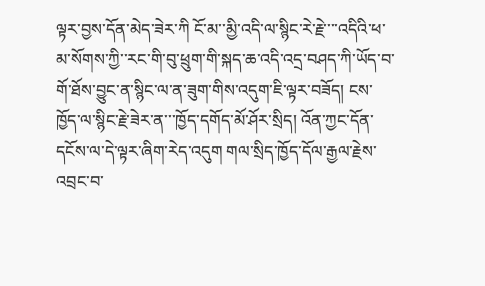ལྟར་བྱས་དོན་མེད་ཟེར་ཀི ངོ་མ་་མྱི་འདི་ལ་སྙིང་རེ་རྗེ་་་་འདིའི་ཕ་མ་སོགས་ཀྱི་་རང་གི་བུ་ཕྲུག་གི་སྐད་ཆ་འདི་འདྲ་བཤད་ཀི་ཡོད་བ་གོ་ཐོས་བྱུང་ན་སྙིང་ལ་ན་ཟུག་གིས་འདུག་ཇི་ལྟར་བཟོད། ངས་ཁྱོད་ལ་སྙིང་རྗེ་ཟེར་ན་་་ཁྱོད་དགོད་མོ་ཤོར་སྲིད། འོན་ཀྱང་དོན་དངོས་ལ་དེ་ལྟར་ཞིག་རེད་འདུག གལ་སྲིད་ཁྱོད་དོལ་རྒྱལ་རྗེས་འབྲང་བ་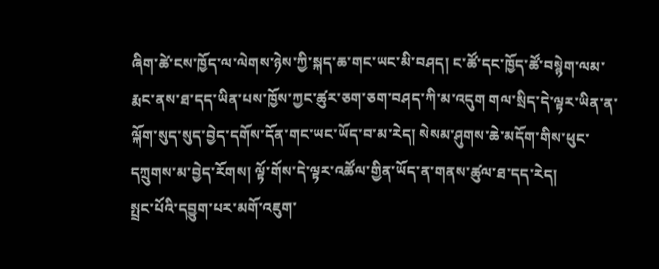ཞིག་ཚེ་ངས་ཁྱོད་ལ་ལེགས་ཉེས་ཀྱི་སྐད་ཆ་གང་ཡང་མི་བཤད། ང་ཚོ་དང་ཁྱོད་ཚོ་བསྙེག་ལམ་རྨང་ནས་ཐ་དད་ཡིན་པས་ཁྱོས་ཀྱང་ཚུར་ཅག་ཅག་བཤད་ཀི་མ་འདུག གལ་སྲིད་དེ་ལྟར་ཡིན་ན་ལྐོག་སུད་སུད་བྱེད་དགོས་དོན་གང་ཡང་ཡོད་བ་མ་རེད། སེསམ་ཤུགས་ཆེ་མདོག་གིས་ཕུང་དཀྲུགས་མ་བྱེད་རོགས། ལྟོ་གོས་དེ་ལྟར་འཚོལ་གྱིན་ཡོད་ན་གནས་ཚུལ་ཐ་དད་རེད།
སྤྲང་པོའི་དབྱུག་པར་མགོ་འཇུག་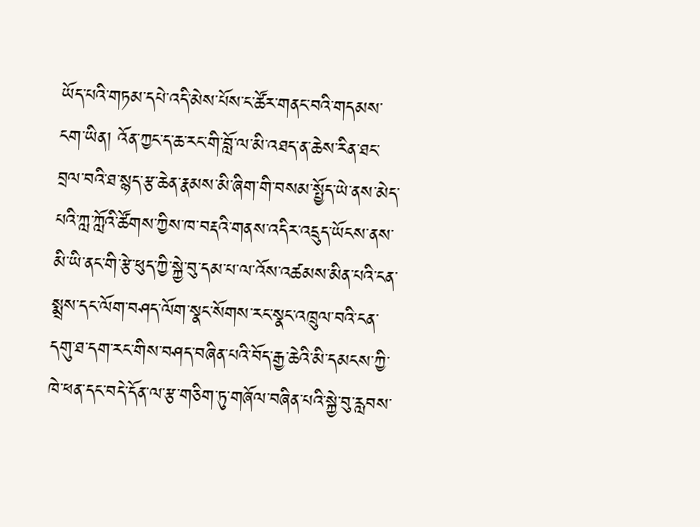ཡོད་པའི་གཏམ་དཔེ་འདི་མེས་པོས་ང་ཚོར་གནང་བའི་གདམས་ངག་ཡིན། འོན་ཀྱང་ད་ཆ་རང་གི་བློ་ལ་མི་འཐད་ན་ཆེས་རིན་ཐང་བྲལ་བའི་ཐ་སྙད་རྩ་ཆེན་རྣམས་མི་ཞིག་གི་བསམ་སྤྱོད་ཡེ་ནས་མེད་པའི་ཀླ་ཀློའི་ཚོགས་ཀྱིས་ཁ་བརྡའི་གནས་འདིར་འདྲུད་ཡོངས་ནས་མི་ཡི་ནང་གི་རྩེ་ཕུད་ཀྱི་སྐྱེ་བུ་དམ་པ་ལ་འོས་འཚམས་མིན་པའི་ངན་སྨྲས་དང་ལོག་བཤད་ལོག་སྣང་སོགས་རང་སྣང་འཁྲུལ་བའི་ངན་དགུ་ཐ་དག་རང་གིས་བཤད་བཞིན་པའི་བོད་རྒྱ་ཆེའི་མི་དམངས་ཀྱི་ཁེ་ཕན་དང་བདེ་དོན་ལ་རྩ་གཅིག་ཏུ་གཞོལ་བཞིན་པའི་སྐྱེ་བུ་རླབས་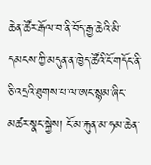ཆེན་ཚོར་རྒོལ་བ་ནི་བོད་རྒྱ་ཆེའི་མི་དམངས་ཀྱི་མདུན་ན་ཁྱེད་ཚོའི་ངོ་གདོང་ནི་ཅི་འདྲའི་ཐུགས་པ་ལ་ཨང་སྙམ་ཞིང་མཚར་སྣང་སྐྱེས། ངོ་མ་རྐུན་མ་ཧམ་ཆེན་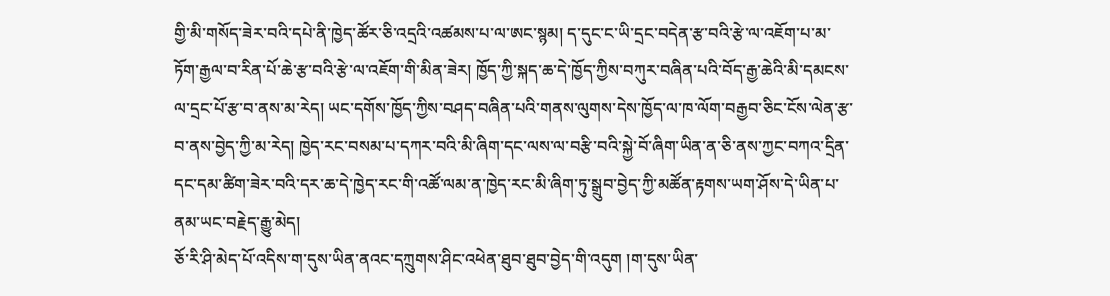གྱི་མི་གསོད་ཟེར་བའི་དཔེ་ནི་ཁྱེད་ཚོར་ཅི་འདྲའི་འཚམས་པ་ལ་ཨང་སྙམ། ད་དུང་ང་ཡི་དྲང་བདེན་རྩ་བའི་རྩེ་ལ་འཇོག་པ་མ་ཏོག་རྒྱལ་བ་རིན་པོ་ཆེ་རྩ་བའི་རྩེ་ལ་འཇོག་གི་མིན་ཟེར། ཁྱོད་ཀྱི་སྐད་ཆ་དེ་ཁྱོད་ཀྱིས་བཀུར་བཞིན་པའི་བོད་རྒྱ་ཆེའི་མི་དམངས་ལ་དྲང་པོ་རྩ་བ་ནས་མ་རེད། ཡང་དགོས་ཁྱོད་ཀྱིས་བཤད་བཞིན་པའི་གནས་ལུགས་དེས་ཁྱོད་ལ་ཁ་ལོག་བརྒྱབ་ཅིང་ངོས་ལེན་རྩ་བ་ནས་བྱེད་ཀྱི་མ་རེད། ཁྱེད་རང་བསམ་པ་དཀར་བའི་མི་ཞིག་དང་ལས་ལ་བརྩི་བའི་སྐྱེ་བོ་ཞིག་ཡིན་ན་ཅི་ནས་ཀྱང་བཀའ་དྲིན་དང་དམ་ཚིག་ཟེར་བའི་དར་ཆ་དེ་ཁྱེད་རང་གི་འཚོ་ལམ་ན་ཁྱེད་རང་མི་ཞིག་ཏུ་སྒྲུབ་བྱེད་ཀྱི་མཚོན་རྟགས་ཡག་ཤོས་དེ་ཡིན་པ་ནམ་ཡང་བརྗེད་རྒྱུ་མེད།
ཅོ་རི་ཤི་མེད་པོ་འདིས་ག་དུས་ཡིན་ནའང་དཀྲུགས་ཤིང་འཕེན་ཐུབ་ཐུབ་བྱེད་གི་འདུག །ག་དུས་ཡིན་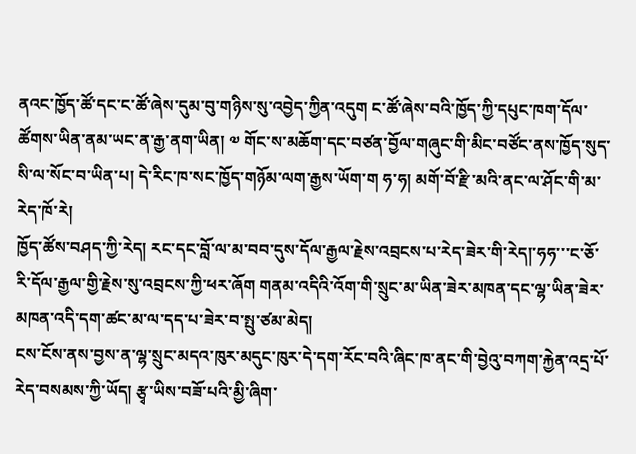ནའང་ཁྱོད་ཚོ་དང་ང་ཚོ་ཞེས་དུམ་བུ་གཉིས་སུ་འབྱེད་ཀྱིན་འདུག ང་ཚོ་ཞེས་བའི་ཁྱོད་ཀྱི་དཔུང་ཁག་དོལ་ཚོགས་ཡིན་ནམ་ཡང་ན་རྒྱ་ནག་ཡིན། ༧ གོང་ས་མཆོག་དང་བཙན་བྱོལ་གཞུང་གི་མིང་བཙོང་ནས་ཁྱོད་སུད་སི་ལ་སོང་བ་ཡིན་པ། དེ་རིང་ཁ་སང་ཁྱོད་གཉོམ་ལག་རྒྱས་ཡོག་ག ཧ་ཧ། མགོ་བོ་རྫི་མའི་ནང་ལ་ཤོང་གི་མ་རེད་ཁོ་རེ།
ཁྱོད་ཚོས་བཤད་ཀྱི་རེད། རང་དང་བློ་ལ་མ་བབ་དུས་དོལ་རྒྱལ་རྗེས་འབྲངས་པ་རེད་ཟེར་གི་རེད།་ཧཧ་་་ང་ཅོ་རི་དོལ་རྒྱལ་གྱི་རྗེས་སུ་འབྲངས་ཀྱི་ཕར་ཞོག གནམ་འདིའི་འོག་གི་སྲུང་མ་ཡིན་ཟེར་མཁན་དང་ལྷ་ཡིན་ཟེར་མཁན་འདི་དག་ཚང་མ་ལ་དད་པ་ཟེར་བ་སྤུ་ཙམ་མེད།
ངས་ངོས་ནས་བྱས་ན་ལྷ་སྲུང་མདའ་ཁུར་མདུང་ཁུར་དེ་དག་རོང་བའི་ཞིང་ཁ་ནང་གི་བྱེའུ་བཀག་རྐྱེན་འདྲ་པོ་རེད་བསམས་ཀྱི་ཡོད། རྩྭ་ཡིས་བཟོ་པའི་མྱི་ཞིག་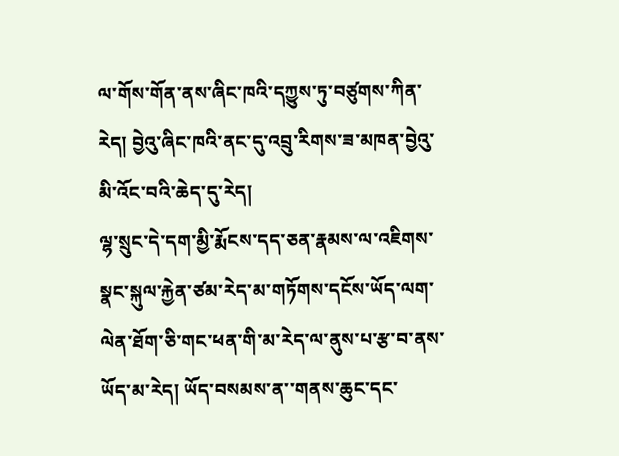ལ་གོས་གོན་ནས་ཞིང་ཁའི་དཀྱུས་ཏུ་བཙུགས་ཀིན་རེད། བྱེའུ་ཞིང་ཁའི་ནང་དུ་འབྲུ་རིགས་ཟ་མཁན་བྱེའུ་མི་འོང་བའི་ཆེད་དུ་རེད།
ལྷ་སྲུང་དེ་དག་མྱི་རྨོངས་དད་ཅན་རྣམས་ལ་འཇིགས་སྣང་སྐུལ་རྐྱེན་ཙམ་རེད་མ་གཏོགས་དངོས་ཡོད་ལག་ལེན་ཐོག་ཅི་གང་ཕན་གི་མ་རེད་ལ་ནུས་པ་རྩ་བ་ནས་ཡོད་མ་རེད། ཡོད་བསམས་ན་་གནས་ཆུང་དང་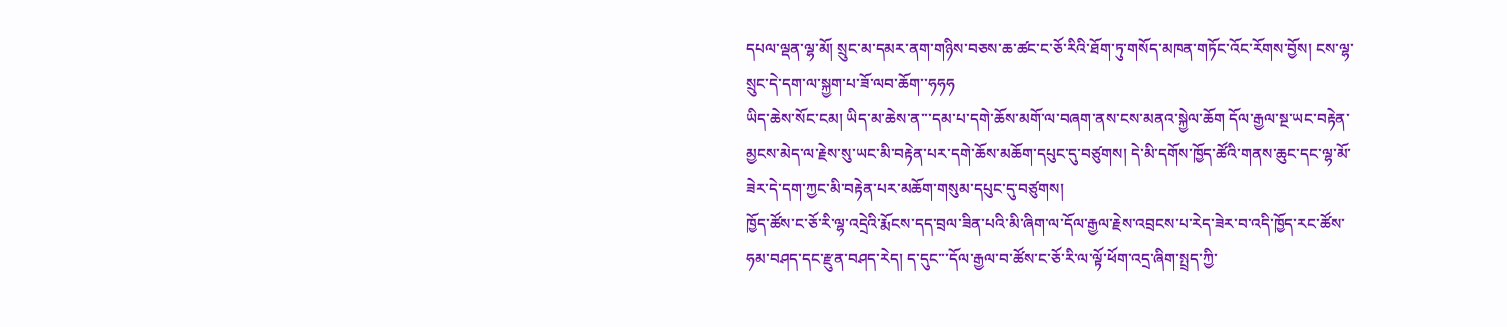དཔལ་ལྡན་ལྷ་མོ། སྲུང་མ་དམར་ནག་གཉིས་བཅས་ཆ་ཚང་ང་ཅོ་རིའི་ཐོག་ཏུ་གསོད་མཁན་གཏོང་འོང་རོགས་བྱོས། ངས་ལྷ་སྲུང་དེ་དག་ལ་སྐྱག་པ་ཟོ་ལབ་ཆོག་་ཧཧཧ
ཡིད་ཆེས་སོང་ངམ། ཡིད་མ་ཆེས་ན་་་དམ་པ་དགེ་ཆོས་མགོ་ལ་བཞག་ནས་ངས་མནའ་སྐྱེལ་ཆོག དོལ་རྒྱལ་སྔ་ཡང་བརྟེན་མྱངས་མེད་ལ་རྗེས་སུ་ཡང་མི་བརྟེན་པར་དགེ་ཆོས་མཆོག་དཔུང་དུ་བཙུགས། དེ་མི་དགོས་ཁྱོད་ཚོའི་གནས་ཆུང་དང་ལྷ་མོ་ཟེར་དེ་དག་ཀྱང་མི་བརྟེན་པར་མཆོག་གསུམ་དཔུང་དུ་བཙུགས།
ཁྱོད་ཚོས་ང་ཅོ་རི་ལྷ་འདྲེའི་རྨོངས་དད་བྲལ་ཟིན་པའི་མི་ཞིག་ལ་དོལ་རྒྱལ་རྗེས་འབྲངས་པ་རེད་ཟེར་བ་འདི་ཁྱོད་རང་ཚོས་ཧམ་བཤད་དང་རྫུན་བཤད་རེད། ད་དུང་་་དོལ་རྒྱལ་བ་ཚོས་ང་ཅོ་རི་ལ་ལྟོ་ཕོག་འདྲ་ཞིག་སྤྲད་ཀྱི་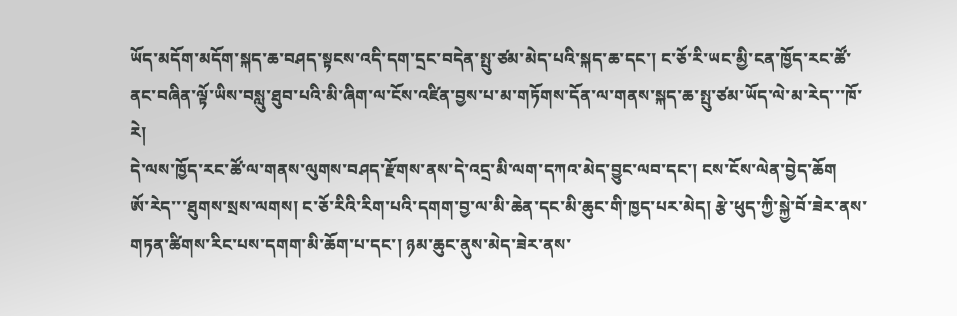ཡོད་མདོག་མདོག་སྐད་ཆ་བཤད་སྟངས་འདི་དག་དྲང་བདེན་སྤུ་ཙམ་མེད་པའི་སྐད་ཆ་དང་། ང་ཅོ་རི་ཡང་མྱི་ངན་ཁྱོད་རང་ཚོ་ནང་བཞིན་ལྟོ་ཡིས་བསླུ་ཐུབ་པའི་མི་ཞིག་ལ་ངོས་འཛིན་བྱས་པ་མ་གཏོགས་དོན་ལ་གནས་སྐད་ཆ་སྤུ་ཙམ་ཡོད་ལེ་མ་རེད་་་ཁོ་རེ།
དེ་ལས་ཁྱོད་རང་ཚོ་ལ་གནས་ལུགས་བཤད་རྫོགས་ནས་དེ་འདྲ་མི་ལག་དཀའ་མེད་བྱུང་ལབ་དང་། ངས་ངོས་ལེན་བྱེད་ཆོག
ཨོ་རེད་་་ཐུགས་སྲས་ལགས། ང་ཅོ་རིའི་རིག་པའི་དགག་བྱ་ལ་མི་ཆེན་དང་མི་ཆུང་གི་ཁྱད་པར་མེད། རྩེ་ཕུད་ཀྱི་སྐྱེ་བོ་ཟེར་ནས་གཏན་ཚིགས་རིང་པས་དགག་མི་ཆོག་པ་དང་། ཉམ་ཆུང་ནུས་མེད་ཟེར་ནས་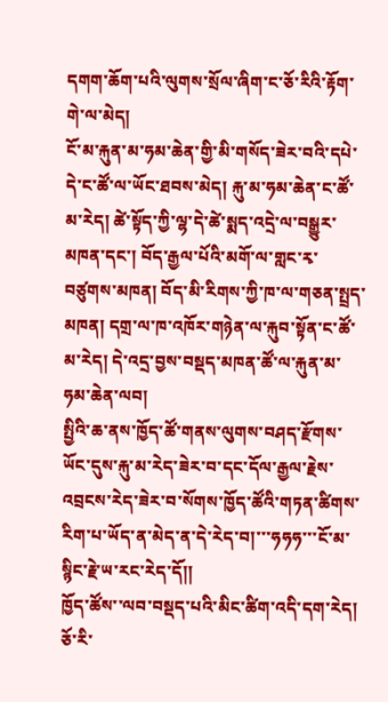དགག་ཆོག་པའི་ལུགས་སྲོལ་ཞིག་ང་ཅོ་རིའི་རྟོག་གེ་ལ་མེད།
ངོ་མ་རྐུན་མ་ཧམ་ཆེན་གྱི་མི་གསོད་ཟེར་བའི་དཔེ་དེ་ང་ཚོ་ལ་ཡོང་ཐབས་མེད། རྐུ་མ་ཧམ་ཆེན་ང་ཚོ་མ་རེད། ཚེ་སྟོད་ཀྱི་ལྷ་དེ་ཚེ་སྨད་འདྲེ་ལ་བསྒྱུར་མཁན་དང་། བོད་རྒྱལ་པོའི་མགོ་ལ་གླང་རྭ་བཙུགས་མཁན། བོད་མི་རིགས་ཀྱི་ཁ་ལ་གཅན་སྤྲད་མཁན། དགྲ་ལ་ཁ་འཁོར་གཉེན་ལ་རྐུབ་སྟོན་ང་ཚོ་མ་རེད། དེ་འདྲ་བྱས་བསྡད་མཁན་ཚོ་ལ་རྐུན་མ་ཧམ་ཆེན་ལབ།
སྤྱིའི་ཆ་ནས་ཁྱོད་ཚོ་གནས་ལུགས་བཤད་རྫོགས་ཡོང་དུས་རྐུ་མ་རེད་ཟེར་བ་དང་དོལ་རྒྱལ་རྗེས་འབྲངས་རེད་ཟེར་བ་སོགས་ཁྱོད་ཚོའི་གཏན་ཚིགས་རིག་པ་ཡོད་ན་མེད་ན་དེ་རེད་བ།་་་ཧཧཧ་་་ངོ་མ་སྙིང་རྗེ་ཡ་རང་རེད་དོ།།
ཁྱོད་ཚོས་་ལབ་བསྡད་པའི་མིང་ཚིག་འདི་དག་རེད། ཅོ་རི་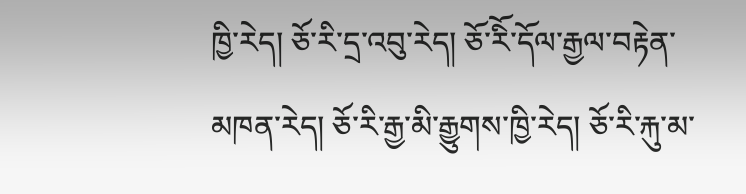ཁྱི་རེད། ཅོ་རི་དྲ་འབུ་རེད། ཅོ་རིོ་དོལ་རྒྱལ་བརྟེན་མཁན་རེད། ཅོ་རི་རྒྱ་མི་རྒྱུགས་ཁྱི་རེད། ཅོ་རི་རྐུ་མ་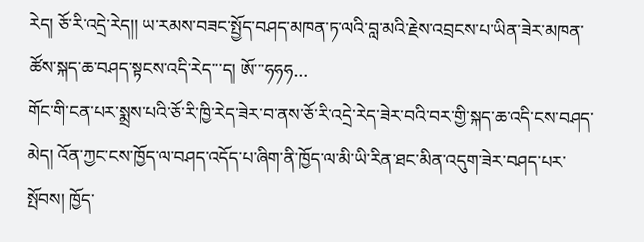རེད། ཅོ་རི་འདྲེ་རེད།། ཡ་རམས་བཟང་སྤྱོད་བཤད་མཁན་ཏ་ལའི་བླ་མའི་རྗེས་འབྲངས་པ་ཡིན་ཟེར་མཁན་ཚོས་སྐད་ཆ་བཤད་སྟངས་འདི་རེད་་་ད། ཨོ་་་ཧཧཧ…
གོང་གི་ངན་པར་སྨྲས་པའི་ཅོ་རི་ཁྱི་རེད་ཟེར་བ་ནས་ཅོ་རི་འདྲེ་རེད་ཟེར་བའི་བར་གྱི་སྐད་ཆ་འདི་ངས་བཤད་མེད། འོན་ཀྱང་ངས་ཁྱོད་ལ་བཤད་འདོད་པ་ཞིག་ནི་ཁྱོད་ལ་མི་ཡི་རིན་ཐང་མིན་འདུག་ཟེར་བཤད་པར་སྤོབས། ཁྱོད་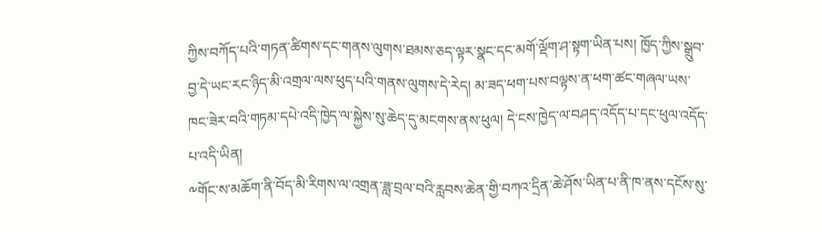ཀྱིས་བཀོད་པའི་གཏན་ཚིགས་དང་གནས་ལུགས་ཐམས་ཅད་ལྟར་སྣང་དང་མགོ་ལྡོག་ཤ་སྟག་ཡིན་པས། ཁྱོད་ཀྱིས་སྒྲུབ་བྱ་དེ་ཡང་རང་ཉིད་མི་འགྲལ་ལས་ཕུད་པའི་གནས་ལུགས་དེ་རེད། མ་ཟད་ཕག་པས་བལྟས་ན་ཕག་ཚང་གཞལ་ཡས་ཁང་ཟེར་བའི་གཏམ་དཔེ་འདི་ཁྱེད་ལ་སྐྱེས་སུ་ཆེད་དུ་མངགས་ནས་ཕུལ། དེ་ངས་ཁྱེད་ལ་བཤད་འདོད་པ་དང་ཕུལ་འདོད་པ་འདི་ཡིན།
༸གོང་ས་མཆོག་ནི་བོད་མི་རིགས་ལ་འགྲན་ཟླ་བྲལ་བའི་རླབས་ཆེན་གྱི་བཀའ་དྲིན་ཆེ་ཤོས་ཡིན་པ་ནི་ཁ་ནས་དངོས་སུ་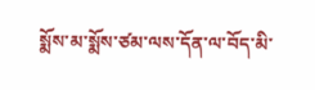སྨོས་མ་སྨོས་ཙམ་ལས་དོན་ལ་བོད་མི་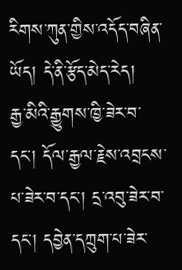རིགས་ཀུན་གྱིས་འདོད་བཞིན་ཡོད། དེ་ནི་རྩོད་མེད་རེད།
རྒྱ་མིའི་རྒྱུགས་ཁྱི་ཟེར་བ་དང་། དོལ་རྒྱལ་རྗེས་འབྲངས་པ་ཟེར་བ་དང་། དྲ་འབུ་ཟེར་བ་དང་། དབྱེན་དཀྲུག་པ་ཟེར་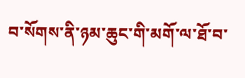བ་སོགས་ནི་ཉམ་ཆུང་གི་མགོ་ལ་ཐོ་བ་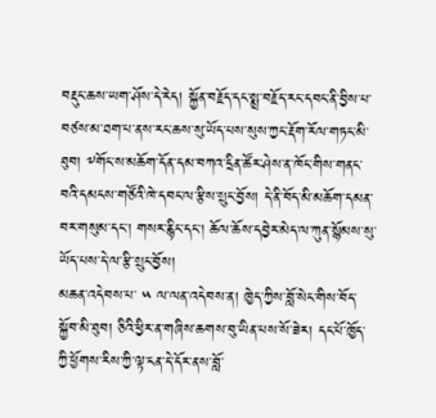བརྡུང་ཆས་ཡག་ཤོས་དེ་རེད། སྐྱོན་བརྗོད་དང་སྨྲ་བརྗོད་རང་དབང་ནི་བྱིས་པ་བཙས་མ་ཐག་པ་ནས་རང་ཆས་སུ་ཡོད་པས་སུས་ཀྱང་རྡོག་རོལ་གཏང་མི་ཐུབ། ༸གོང་ས་མཆོག་དོན་དམ་བཀའ་དྲིན་ཚོར་ཤེས་ན་ཁོང་གིས་གནང་བའི་དམངས་གཙོའི་ཁེ་དབང་ལ་རྩིས་སྲུང་བྱོས། དེ་ནི་བོད་མི་མཆོག་དམན་བར་གསུམ་དང་། གསར་རྙིང་དང་། ཆོལ་ཆོས་དབྱེར་མེད་ལ་ཀུན་སྙོམས་སུ་ཡོད་པས་དེ་ལ་རྩི་སྲུང་བྱོས།
མཆན་འདེབས་པ་ ༥ ལ་ལན་འདེབས་ན། ཁྱེད་ཀྱིས་བློ་སེང་གིས་བོད་སྐྱོབ་མི་ཐུབ། ཅིའི་ཕྱིར་ན་གཞིས་ཆགས་བུ་ཡིན་པས་སོ་ཟེར། དང་པོ་ཁྱོད་ཀྱི་ཕྱོགས་རིས་ཀྱི་ལྟ་ངན་དེ་དོར་ནས་བློ་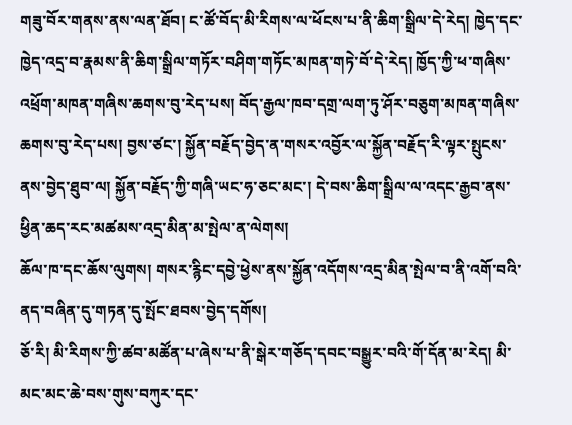གཟུ་བོར་གནས་ནས་ལན་ཐོབ། ང་ཚོ་བོད་མི་རིགས་ལ་ཕོངས་པ་ནི་ཆིག་སྒྲིལ་དེ་རེད། ཁྱེད་དང་ཁྱེད་འདྲ་བ་རྣམས་ནི་ཆིག་སྒྲིལ་གཏོར་བཤིག་གཏོང་མཁན་གཏེ་བོ་དེ་རེད། ཁྱོད་ཀྱི་ཕ་གཞིས་འཕྲོག་མཁན་གཞིས་ཆགས་བུ་རེད་པས། བོད་རྒྱལ་ཁབ་དགྲ་ལག་ཏུ་ཤོར་བཅུག་མཁན་གཞིས་ཆགས་བུ་རེད་པས། བྱས་ཙང་། སྐྱོན་བརྗོད་བྱེད་ན་གསར་འབྱོར་ལ་སྐྱོན་བརྗོད་རི་ལྟར་སྤུངས་ནས་བྱེད་ཐུབ་ལ། སྐྱོན་བརྗོད་ཀྱི་གཞི་ཡང་ཧ་ཅང་མང་། དེ་བས་ཆིག་སྒྲིལ་ལ་འདང་རྒྱབ་ནས་ཕྱིན་ཆད་རང་མཚམས་འདྲ་མིན་མ་སྤེལ་ན་ལེགས།
ཆོལ་ཁ་དང་ཆོས་ལུགས། གསར་རྙིང་དབྱེ་ཕྱེས་ནས་སྐྱོན་འདོགས་འདྲ་མིན་སྤེལ་བ་ནི་འགོ་བའི་ནད་བཞིན་དུ་གཏན་དུ་སྤོང་ཐབས་བྱེད་དགོས།
ཅོ་རི། མི་རིགས་ཀྱི་ཚབ་མཚོན་པ་ཞེས་པ་ནི་སྒེར་གཅོད་དབང་བསྒྱུར་བའི་གོ་དོན་མ་རེད། མི་མང་མང་ཆེ་བས་གུས་བཀུར་དང་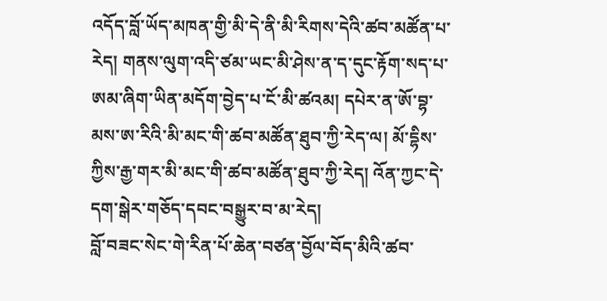འདོད་བློ་ཡོད་མཁན་གྱི་མི་དེ་ནི་མི་རིགས་དེའི་ཚབ་མཚོན་པ་རེད། གནས་ལུག་འདི་ཙམ་ཡང་མི་ཤེས་ན་ད་དུང་རྟོག་སད་པ་ཨམ་ཞིག་ཡིན་མདོག་བྱེད་པ་ངོ་མི་ཚའམ། དཔེར་ན་ཨོ་བྷ་མས་ཨ་རིའི་མི་མང་གི་ཚབ་མཚོན་ཐུབ་ཀྱི་རེད་ལ། མོ་དྷིས་ཀྱིས་རྒྱ་གར་མི་མང་གི་ཚབ་མཚོན་ཐུབ་ཀྱི་རེད། འོན་ཀྱང་དེ་དག་སྒེར་གཅོད་དབང་བསྒྱུར་བ་མ་རེད།
བློ་བཟང་སེང་གེ་རིན་པོ་ཆེན་བཙན་བྱོལ་བོད་མིའི་ཚབ་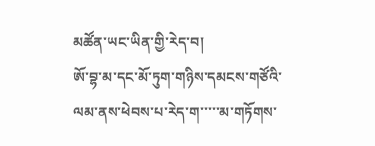མཚོན་ཡང་ཡིན་གྱི་རེད་བ།
ཨོ་བྷ་མ་དང་མོ་ཏུག་གཉིས་དམངས་གཙོའི་ལམ་ནས་ཕེབས་པ་རེད་ག་་་་་མ་གཏོགས་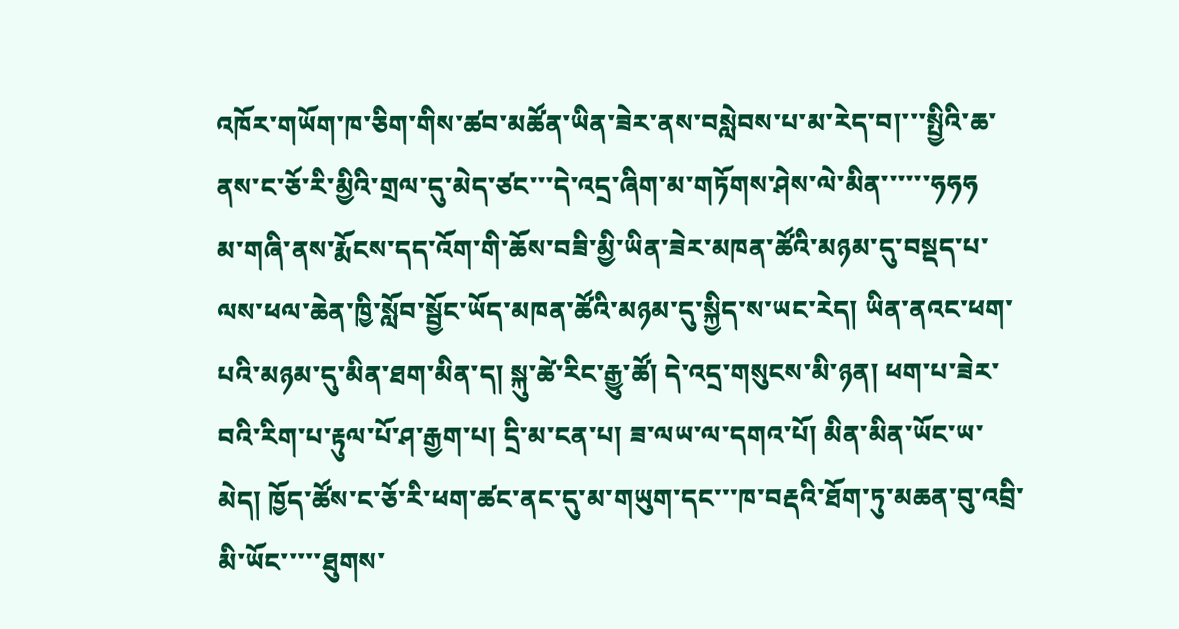འཁོར་གཡོག་ཁ་ཅིག་གིས་ཚབ་མཚོན་ཡིན་ཟེར་ནས་བསླེབས་པ་མ་རེད་བ།་་་སྤྱིའི་ཆ་ནས་ང་ཅོ་རི་མྱིའི་གྲལ་དུ་མེད་ཙང་་་དེ་འདྲ་ཞིག་མ་གཏོགས་ཤེས་ལེ་མིན་་་་་་ཧཧཧ
མ་གཞི་ནས་རྨོངས་དད་འོག་གི་ཆོས་བཟི་མྱི་ཡིན་ཟེར་མཁན་ཚོའི་མཉམ་དུ་བསྡད་པ་ལས་ཕལ་ཆེན་ཁྱི་སློབ་སྦྱོང་ཡོད་མཁན་ཚོའི་མཉམ་དུ་སྐྱིད་ས་ཡང་རེད། ཡིན་ནའང་ཕག་པའི་མཉམ་དུ་མིན་ཐག་མིན་ད། སྐུ་ཚེ་རིང་རྒྱུ་ཚོ། དེ་འདྲ་གསུངས་མི་ཉན། ཕག་པ་ཟེར་བའི་རིག་པ་རྟུལ་པོ་ཤ་རྒྱག་པ། དྲི་མ་ངན་པ། ཟ་ལཡ་ལ་དགའ་པོ། མིན་མིན་ཡོང་ཡ་མེད། ཁྱོད་ཚོས་ང་ཅོ་རི་ཕག་ཚང་ནང་དུ་མ་གཡུག་དང་་་ཁ་བརྡའི་ཐོག་ཏུ་མཆན་བུ་འབྲི་མི་ཡོང་་་་་ཐུགས་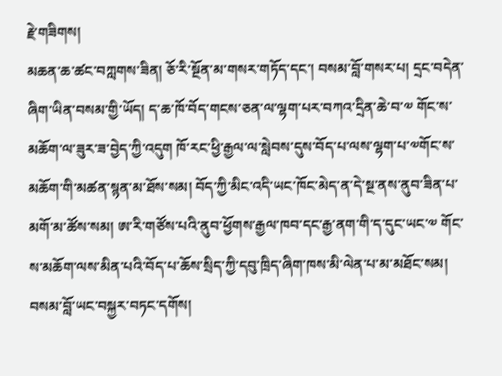རྗེ་གཟིགས།
མཆན་ཆ་ཚང་བཀླགས་ཟིན། ཅོ་རི་སྔོན་མ་གསར་གཏོད་དང་། བསམ་བློ་གསར་པ། དྲང་བདེན་ཞིག་ཡིན་བསམ་གྱི་ཡོད། ད་ཆ་ཁོ་བོད་གངས་ཅན་ལ་ལྷག་པར་བཀའ་དྲིན་ཆེ་བ་༧ གོང་ས་མཆོག་ལ་ཟུར་ཟ་བྱེད་ཀྱི་འདུག ཁོ་རང་ཕྱི་རྒྱལ་ལ་སླེབས་དུས་བོད་པ་ལས་ལྷག་པ་༧གོང་ས་མཆོག་གི་མཚན་སྙན་མ་ཐོས་སམ། བོད་ཀྱི་མིང་འདི་ཡང་ཁོང་མེད་ན་དེ་སྔ་ནས་ནུབ་ཟིན་པ་མགོ་མ་ཚོས་སམ། ཨ་རི་གཙོས་པའི་ནུབ་ཕྱོགས་རྒྱལ་ཁབ་དང་རྒྱ་ནག་གི་ད་དུང་ཡང་༧ གོང་ས་མཆོག་ལས་མིན་པའི་བོད་པ་ཆོས་སྲིད་ཀྱི་དབུ་ཁྲིད་ཞིག་ཁས་མི་ལེན་པ་མ་མཐོང་སམ། བསམ་བློ་ཡང་བསྐྱར་བཏང་དགོས།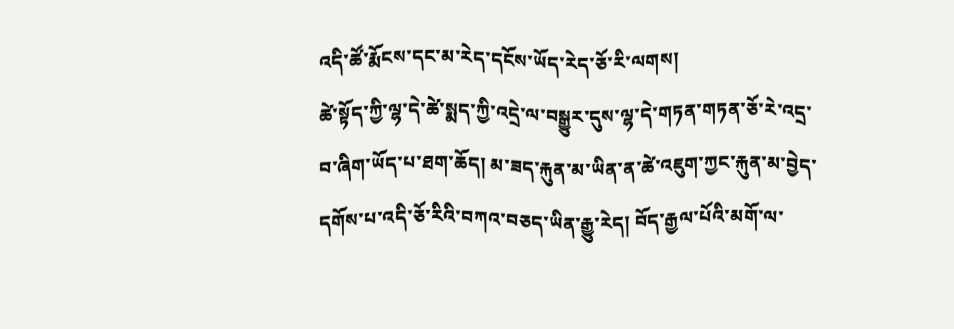འདི་ཚོ་རྨོངས་དང་མ་རེད་དངོས་ཡོད་རེད་ཅོ་རི་ལགས།
ཚེ་སྟོད་ཀྱི་ལྷ་དེ་ཚེ་སྨད་ཀྱི་འདྲེ་ལ་བསྒྱུར་དུས་ལྷ་དེ་གཏན་གཏན་ཅོ་རེ་འདྲ་བ་ཞིག་ཡོད་པ་ཐག་ཆོད། མ་ཟད་རྐུན་མ་ཡིན་ན་ཚེ་འཇུག་ཀྱང་རྐུན་མ་བྱེད་དགོས་པ་འདི་ཅོ་རིའི་བཀའ་བཅད་ཡིན་རྒྱུ་རེད། བོད་རྒྱལ་པོའི་མགོ་ལ་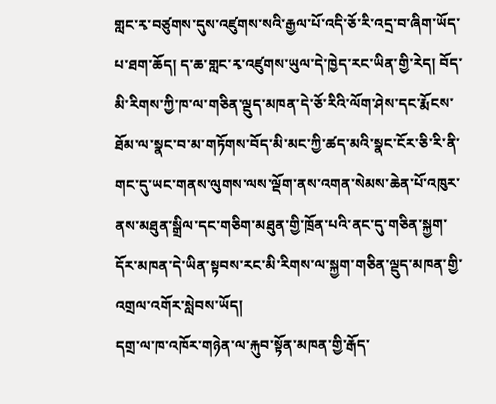གླང་རྭ་བཙུགས་དུས་འཛུགས་སའི་རྒྱལ་པོ་འདི་ཅོ་རི་འདྲ་བ་ཞིག་ཡོད་པ་ཐག་ཆོད། ད་ཆ་གླང་རྭ་འཛུགས་ཡུལ་དེ་ཁྱེད་རང་ཡིན་གྱི་རེད། བོད་མི་རིགས་ཀྱི་ཁ་ལ་གཅིན་ལྡུད་མཁན་དེ་ཅོ་རིའི་ལོག་ཤེས་དང་རྨོངས་ཐོམ་ལ་སྣང་བ་མ་གཏོགས་བོད་མི་མང་ཀྱི་ཚད་མའི་སྣང་ངོར་ཅི་རི་ནི་གང་དུ་ཡང་གནས་ལུགས་ལས་ལྡོག་ནས་འགན་སེམས་ཆེན་པོ་འཁུར་ནས་མཐུན་སྒྲིལ་དང་གཅིག་མཐུན་གྱི་ཁྲོན་པའི་ནང་དུ་གཅིན་སྐྱག་དོར་མཁན་དེ་ཡིན་སྟབས་རང་མི་རིགས་ལ་སྐྱག་གཅིན་ལྡུད་མཁན་གྱི་འགྲལ་འགོར་སླེབས་ཡོད།
དགྲ་ལ་ཁ་འཁོར་གཉེན་ལ་རྐུབ་སྟོན་མཁན་གྱི་རྒོད་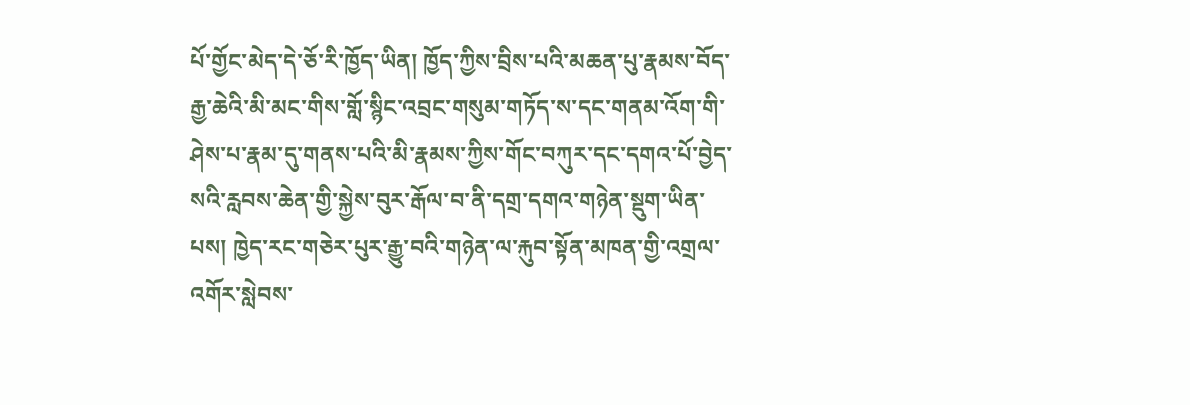པོ་གྱོང་མེད་དེ་ཅོ་རི་ཁྱོད་ཡིན། ཁྱོད་ཀྱིས་བྲིས་པའི་མཆན་པུ་རྣམས་བོད་རྒྱ་ཆེའི་མི་མང་གིས་གློ་སྙིང་འབྲང་གསུམ་གཏོད་ས་དང་གནམ་འོག་གི་ཤེས་པ་རྣམ་དུ་གནས་པའི་མི་རྣམས་ཀྱིས་གོང་བཀུར་དང་དགའ་པོ་བྱེད་སའི་རླབས་ཆེན་གྱི་སྐྱེས་བུར་རྒོལ་བ་ནི་དགྲ་དགའ་གཉེན་སྡུག་ཡིན་པས། ཁྱེད་རང་གཅེར་པུར་རྒྱུ་བའི་གཉེན་ལ་རྐུབ་སྟོན་མཁན་གྱི་འགྲལ་འགོར་སླེབས་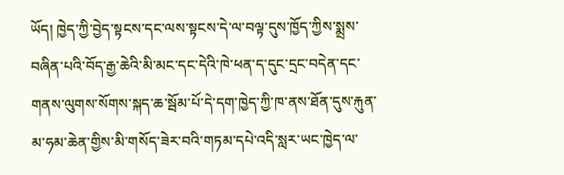ཡོད། ཁྱེད་ཀྱི་བྱེད་སྟངས་དང་ལས་སྟངས་དེ་ལ་བལྟ་དུས་ཁྱོད་ཀྱིས་སྨྲས་བཞིན་པའི་བོད་རྒྱ་ཆེའི་མི་མང་དང་དེའི་ཁེ་ཕན་ད་དུང་དྲང་བདེན་དང་གནས་ལུགས་སོགས་སྐད་ཆ་སྦོམ་པོ་དེ་དག་ཁྱེད་ཀྱི་ཁ་ནས་ཐོན་དུས་རྐུན་མ་ཧམ་ཆེན་གྱིས་མི་གསོད་ཟེར་བའི་གཏམ་དཔེ་འདི་སླར་ཡང་ཁྱེད་ལ་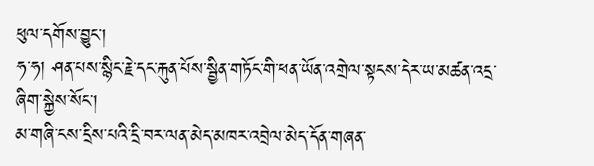ཕུལ་དགོས་བྱུང་།
ཧ་ཧ། ཤན་པས་སྙིང་རྗེ་དང་རྐུན་པོས་སྦྱིན་གཏོང་གི་ཕན་ཡོན་འགྲེལ་སྟངས་དེར་ཡ་མཚན་འདྲ་ཞིག་སྐྱེས་སོང་།
མ་གཞི་ངས་དྲིས་པའི་དྲི་བར་ལན་མེད་མཁར་འབྲེལ་མེད་དོན་གཞན་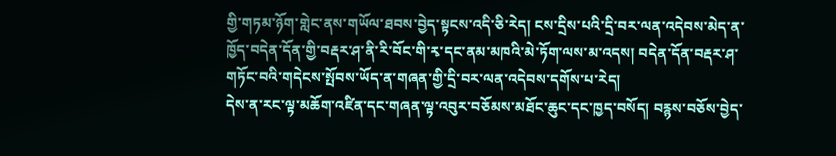གྱི་གཏམ་ཉོག་གླེང་ནས་གཡོལ་ཐབས་བྱེད་སྟངས་འདི་ཅི་རེད། ངས་དྲིས་པའི་དྲི་བར་ལན་འདེབས་མེད་ན་ཁྱོད་བདེན་དོན་གྱི་བརྡར་ཤ་ནི་རི་བོང་གི་རྭ་དང་ནམ་མཁའི་མེ་ཏོག་ལས་མ་འདས། བདེན་དོན་བརྡར་ཤ་གཏོང་བའི་གདེངས་སྤོབས་ཡོད་ན་གཞན་གྱི་དྲི་བར་ལན་འདེབས་དགོས་པ་རེད།
དེས་ན་རང་ལྟ་མཆོག་འཛིན་དང་གཞན་ལྟ་འབུར་བཅོམས་མཐོང་ཆུང་དང་ཁྱད་བསོད། བརྙས་བཅོས་བྱེད་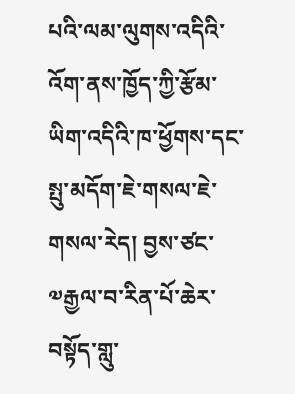པའི་ལམ་ལུགས་འདིའི་འོག་ནས་ཁྱོད་ཀྱི་རྩོམ་ཡིག་འདིའི་ཁ་ཕྱོགས་དང་སྤུ་མདོག་ཇེ་གསལ་ཇེ་གསལ་རེད། བྱས་ཙང་༧རྒྱལ་བ་རིན་པོ་ཆེར་བསྟོད་གླུ་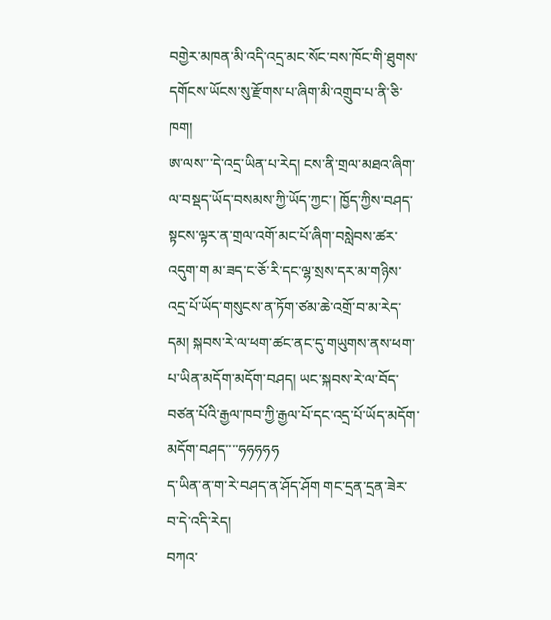བགྱེར་མཁན་མི་འདི་འདྲ་མང་སོང་བས་ཁོང་གི་ཐུགས་དགོངས་ཡོངས་སུ་རྫོགས་པ་ཞིག་མི་འགྲུབ་པ་ནི་ཅི་ཁག།
ཨ་ལས་་་དེ་འདྲ་ཡིན་པ་རེད། ངས་ནི་གྲལ་མཐའ་ཞིག་ལ་བསྡད་ཡོད་བསམས་ཀྱི་ཡོད་ཀྱང་། ཁྱོད་ཀྱིས་བཤད་སྟངས་ལྟར་ན་གྲལ་འགོ་མང་པོ་ཞིག་བསླེབས་ཚར་འདུག་ག མ་ཟད་ང་ཅོ་རི་དང་ལྷ་སྲས་དར་མ་གཉིས་འདྲ་པོ་ཡོད་གསུངས་ན་ཏོག་ཙམ་ཆེ་འགྲོ་བ་མ་རེད་དམ། སྐབས་རེ་ལ་ཕག་ཚང་ནང་དུ་གཡུགས་ནས་ཕག་པ་ཡིན་མདོག་མདོག་བཤད། ཡང་སྐབས་རེ་ལ་བོད་བཙན་པོའི་རྒྱལ་ཁབ་ཀྱི་རྒྱལ་པོ་དང་འདྲ་པོ་ཡོད་མདོག་མདོག་བཤད་་་་ཧཧཧཧཧ
ད་ཡིན་ན་ག་རེ་བཤད་ན་ཤོད་ཤོག གང་དྲན་དྲན་ཟེར་བ་དེ་འདི་རེད།
བཀའ་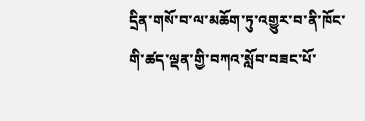དྲིན་གསོ་བ་ལ་མཆོག་ཏུ་འགྱུར་བ་ནི་ཁོང་གི་ཚད་ལྡན་གྱི་བཀའ་སློབ་བཟང་པོ་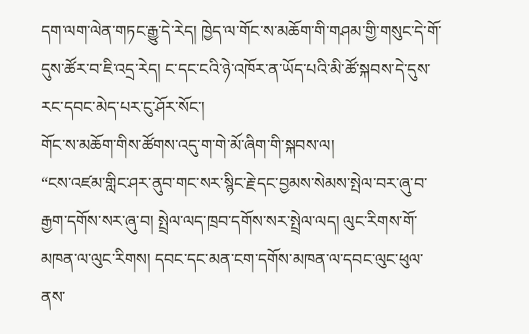དག་ལག་ལེན་གཏང་རྒྱུ་དེ་རེད། ཁྱེད་ལ་གོང་ས་མཆོག་གི་གཤམ་གྱི་གསུང་དེ་གོ་དུས་ཚོར་བ་ཇི་འདྲ་རེད། ང་དང་ངའི་ཉེ་འཁོར་ན་ཡོད་པའི་མི་ཚོ་སྐབས་དེ་དུས་རང་དབང་མེད་པར་ངུ་ཤོར་སོང་།
གོང་ས་མཆོག་གིས་ཚོགས་འདུ་ག་གེ་མོ་ཞིག་གི་སྐབས་ལ།
“ངས་འཛམ་གླིང་ཤར་ནུབ་གང་སར་སྙིང་རྗེ་དང་བྱམས་སེམས་སྤེལ་བར་ཞུ་བ་རྒྱག་དགོས་སར་ཞུ་བ། སྤྲེལ་ལད་ཁྲབ་དགོས་སར་སྤྲེལ་ལད། ལུང་རིགས་གོ་མཁན་ལ་ལུང་རིགས། དབང་དང་མན་ངག་དགོས་མཁན་ལ་དབང་ལུང་ཕུལ་ནས་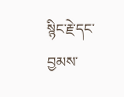སྙིང་རྗེ་དང་བྱམས་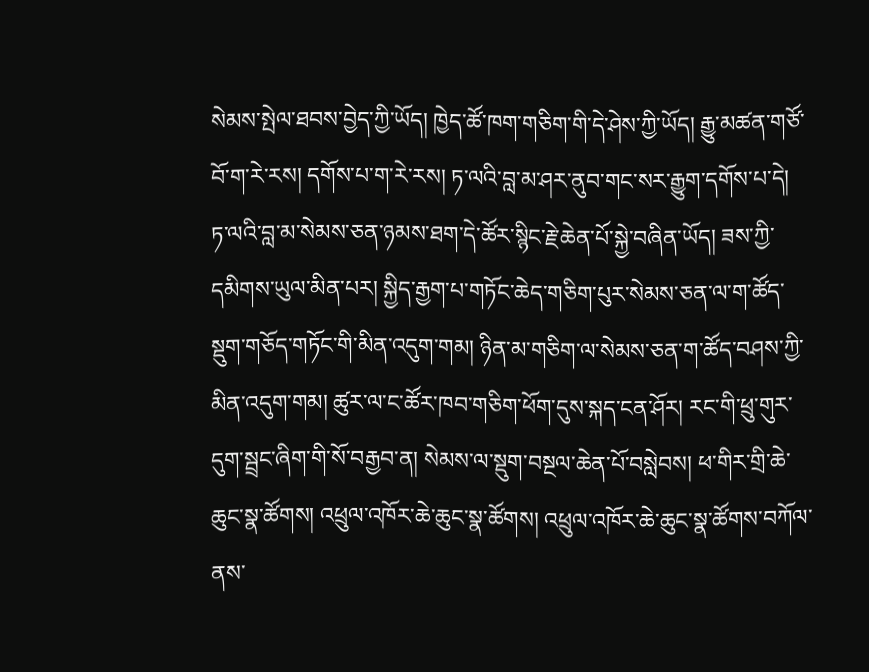སེམས་སྤེལ་ཐབས་བྱེད་ཀྱི་ཡོད། ཁྱེད་ཚོ་ཁག་གཅིག་གི་དེ་ཤེས་ཀྱི་ཡོད། རྒྱུ་མཚན་གཙོ་བོ་ག་རེ་རས། དགོས་པ་ག་རེ་རས། ཏ་ལའི་བླ་མ་ཤར་ནུབ་གང་སར་རྒྱུག་དགོས་པ་དེ། ཏ་ལའི་བླ་མ་སེམས་ཅན་ཉམས་ཐག་དེ་ཚོར་སྙིང་རྗེ་ཆེན་པོ་སྐྱེ་བཞིན་ཡོད། ཟས་ཀྱི་དམིགས་ཡུལ་མིན་པར། སྐྱིད་རྒྱག་པ་གཏོང་ཆེད་གཅིག་པུར་སེམས་ཅན་ལ་ག་ཚོད་སྡུག་གཅོད་གཏོང་གི་མིན་འདུག་གམ། ཉིན་མ་གཅིག་ལ་སེམས་ཅན་ག་ཚོད་བཤས་ཀྱི་མིན་འདུག་གམ། ཚུར་ལ་ང་ཚོར་ཁབ་གཅིག་ཕོག་དུས་སྐད་ངན་ཤོར། རང་གི་ཕྲུ་གུར་དུག་སྦྲང་ཞིག་གི་སོ་བརྒྱབ་ན། སེམས་ལ་སྡུག་བསྔལ་ཆེན་པོ་བསླེབས། ཕ་གིར་གྲི་ཆེ་ཆུང་སྣ་ཚོགས། འཕྲུལ་འཁོར་ཆེ་ཆུང་སྣ་ཚོགས། འཕྲུལ་འཁོར་ཆེ་ཆུང་སྣ་ཚོགས་བཀོལ་ནས་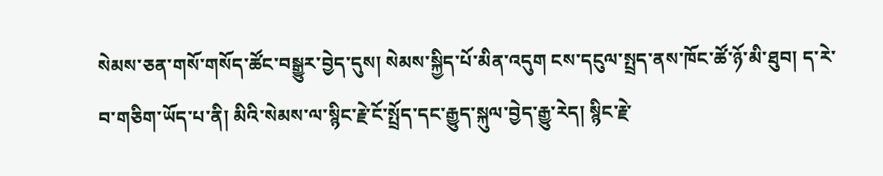སེམས་ཅན་གསོ་གསོད་ཚོང་བསྒྱུར་བྱེད་དུས། སེམས་སྐྱིད་པོ་མིན་འདུག ངས་དངུལ་སྤྲད་ནས་ཁོང་ཚོ་ཉོ་མི་ཐུབ། ད་རེ་བ་གཅིག་ཡོད་པ་ནི། མིའི་སེམས་ལ་སྙིང་རྗེ་ངོ་སྤྲོད་དང་རྒྱུད་སྐུལ་བྱེད་རྒྱུ་རེད། སྙིང་རྗེ་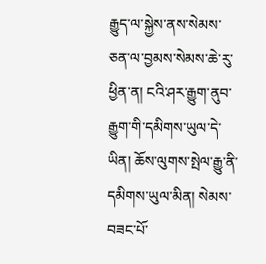རྒྱུད་ལ་སྐྱེས་ནས་སེམས་ཅན་ལ་བྱམས་སེམས་ཆེ་རུ་ཕྱིན་ན། ངའི་ཤར་རྒྱུག་ནུབ་རྒྱུག་གི་དམིགས་ཡུལ་དེ་ཡིན། ཆོས་ལུགས་སྤེལ་རྒྱུ་ནི་དམིགས་ཡུལ་མིན། སེམས་བཟང་པོ་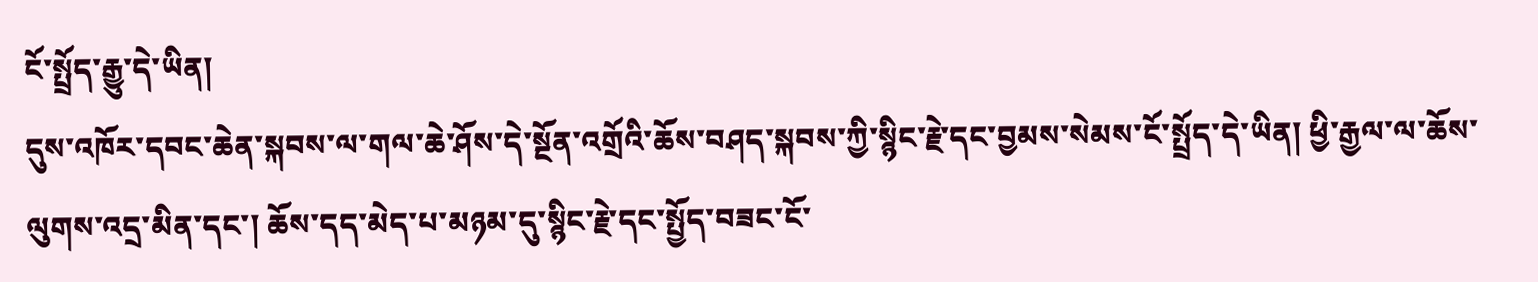ངོ་སྤྲོད་རྒྱུ་དེ་ཡིན།
དུས་འཁོར་དབང་ཆེན་སྐབས་ལ་གལ་ཆེ་ཤོས་དེ་སྔོན་འགྲོའི་ཆོས་བཤད་སྐབས་ཀྱི་སྙིང་རྗེ་དང་བྱམས་སེམས་ངོ་སྤྲོད་དེ་ཡིན། ཕྱི་རྒྱལ་ལ་ཆོས་ལུགས་འདྲ་མིན་དང་། ཆོས་དད་མེད་པ་མཉམ་དུ་སྙིང་རྗེ་དང་སྤྱོད་བཟང་ངོ་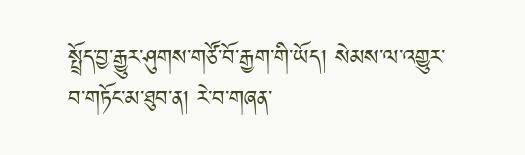སྤྲོད་བྱ་རྒྱུར་ཤུགས་གཙོ་བོ་རྒྱག་གི་ཡོད། སེམས་ལ་འགྱུར་བ་གཏོང་མ་ཐུབ་ན། རེ་བ་གཞན་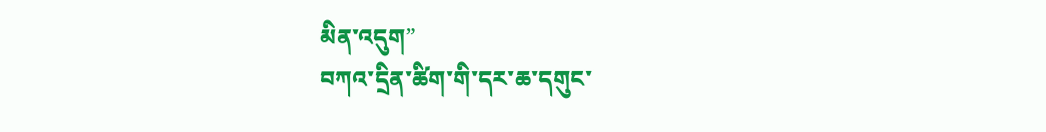མིན་འདུག”
བཀའ་དྲིན་ཚིག་གི་དར་ཆ་དགུང་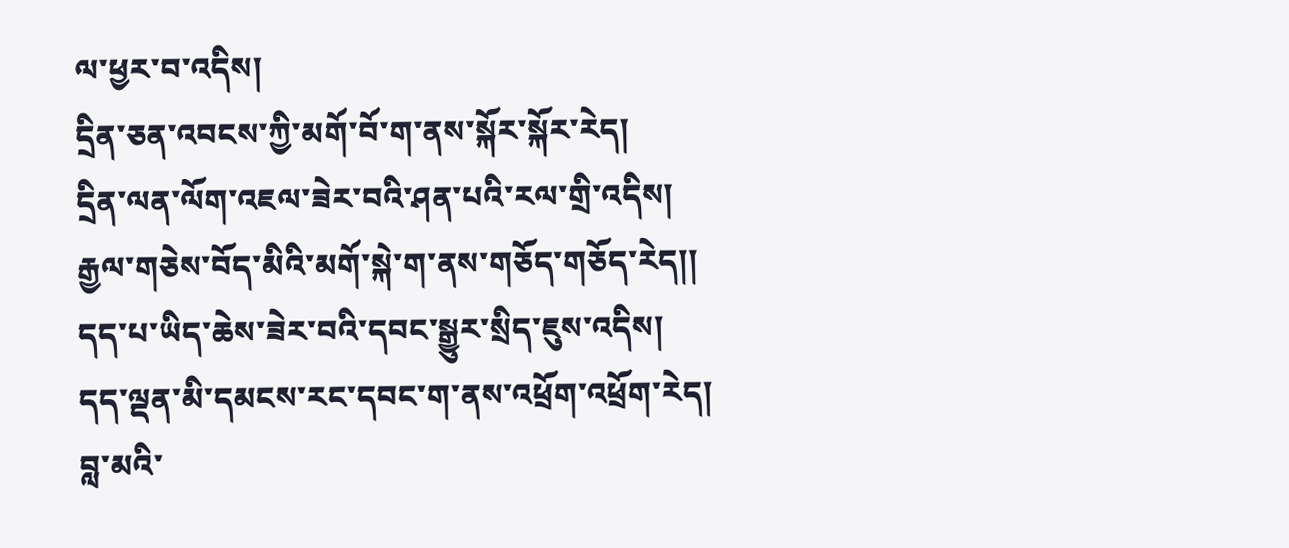ལ་ཕྱར་བ་འདིས།
དྲིན་ཅན་འབངས་ཀྱི་མགོ་བོ་ག་ནས་སྐོར་སྐོར་རེད།
དྲིན་ལན་ལོག་འཇལ་ཟེར་བའི་ཤན་པའི་རལ་གྲི་འདིས།
རྒྱལ་གཅེས་བོད་མིའི་མགོ་སྐེ་ག་ནས་གཅོད་གཅོད་རེད།།
དད་པ་ཡིད་ཆེས་ཟེར་བའི་དབང་སྒྱུར་སྲིད་ཇུས་འདིས།
དད་ལྡན་མི་དམངས་རང་དབང་ག་ནས་འཕྲོག་འཕྲོག་རེད།
བླ་མའི་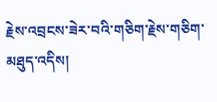རྗེས་འབྲངས་ཟེར་བའི་གཅིག་རྗེས་གཅིག་མཐུད་འདིས།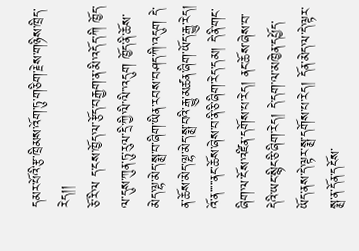དམར་པོའི་རྩ་ཁྲིམས་འོག་ཏུ་གཅིག་རྗེས་གཉིས་ཁྲིད་རེད།།
ཅོ་རི་ལ ད་ངས་ཁྱོད་ལ་རྩོད་བརྒྱག་ན་མི་འདོད་ཀི ཁྱོད་ལ་དུས་ཀུན་ཏུ་རུལ་དྲི་ཀྱི་ལི་ལི་་འདུག ཁྱོད་ནི་ཆོས་མེད་ལྷ་མེད་སྨྲ་བ་ཞིག་ཡིན་རབས་བཤད་ཀི་འདུག དེ་ན་ཆོས་མེད་ལྷ་མེད་སྨྲ་བའི་རྒྱུ་མཚན་ཞིག་ཡོད་རྒྱུ་རེད། འོ་ན་་་་་ནང་ཆོས་ཞེས་བ་ནི་ཅི་ཞིག་རེད་དམ། དེ་ནི་གང་ཞིག་ལ་ངོས་འཛིན་དགོས་པ་རེད། ནང་ཆོས་ཞེས་བ་དེའི་ཡང་སྙིང་ཅི་ཞིག་རེད། དེ་དག་ལ་མཁྱེན་དཔྱོད་ཡོད་ནས་དེ་ལྟར་སྨྲ་དགོས་པ་རེད། དོན་མེད་ལ་དེ་ལྟར་སྨྲ་ན་དོན་དངོས་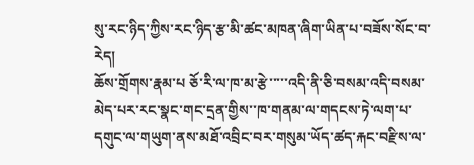སུ་རང་ཉིད་ཀྱིས་རང་ཉིད་རྩ་མི་ཚང་མཁན་ཞིག་ཡིན་པ་བཟོས་སོང་བ་རེད།
ཆོས་གྲོགས་རྣམ་པ ཅོ་རི་ལ་ཁ་མ་རྩེ་་་་་འདི་ནི་ཅི་བསམ་འདི་བསམ་མེད་པར་རང་སྣང་གང་དྲན་གྱིས་་ཁ་གནམ་ལ་གདངས་ཏེ་ལག་པ་དགུང་ལ་གཡུག་ནས་མཐོ་འབྲིང་བར་གསུམ་ཡོད་ཚད་རྐང་བརྫིས་ལ་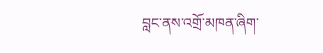བླང་ནས་འགྲོ་མཁན་ཞིག་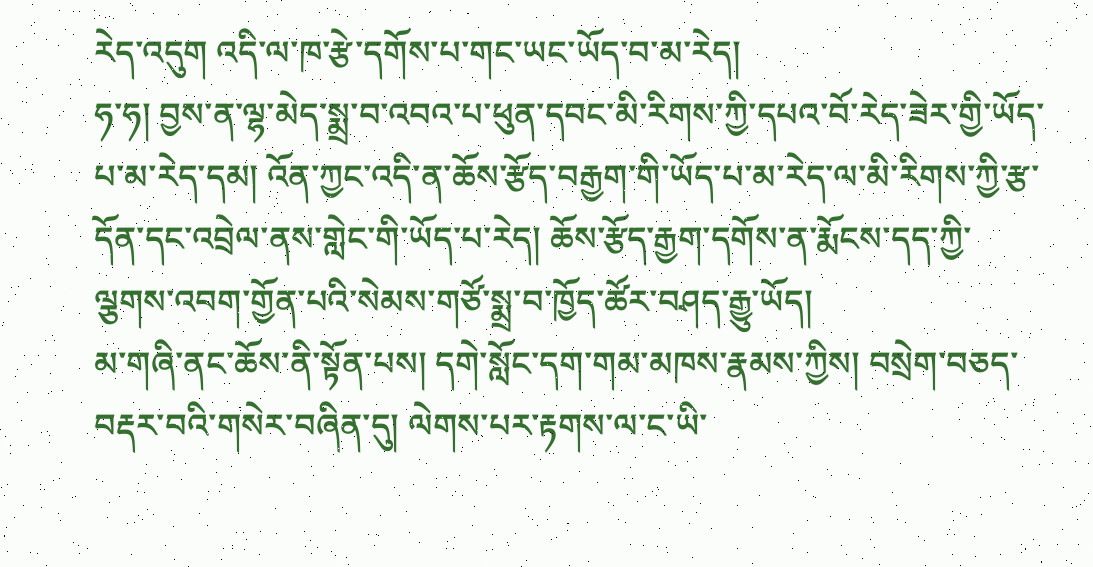རེད་འདུག འདི་ལ་ཁ་རྩེ་དགོས་པ་གང་ཡང་ཡོད་བ་མ་རེད།
ཧ་ཧ། བྱས་ན་ལྷ་མེད་སྨྲ་བ་འབའ་པ་ཕུན་དབང་མི་རིགས་ཀྱི་དཔའ་བོ་རེད་ཟེར་གྱི་ཡོད་པ་མ་རེད་དམ། འོན་ཀྱང་འདི་ན་ཆོས་རྩོད་བརྒྱག་གི་ཡོད་པ་མ་རེད་ལ་མི་རིགས་ཀྱི་རྩ་དོན་དང་འབྲེལ་ནས་གླེང་གི་ཡོད་པ་རེད། ཆོས་རྩོད་རྒྱག་དགོས་ན་རྨོངས་དད་ཀྱི་ལྕགས་འབག་གྱོན་པའི་སེམས་གཙོ་སྨྲ་བ་ཁྱོད་ཚོར་བཤད་རྒྱུ་ཡོད།
མ་གཞི་ནང་ཆོས་ནི་སྟོན་པས། དགེ་སློང་དག་གམ་མཁས་རྣམས་ཀྱིས། བསྲེག་བཅད་བརྡར་བའི་གསེར་བཞིན་དུ། ལེགས་པར་རྟགས་ལ་ང་ཡི་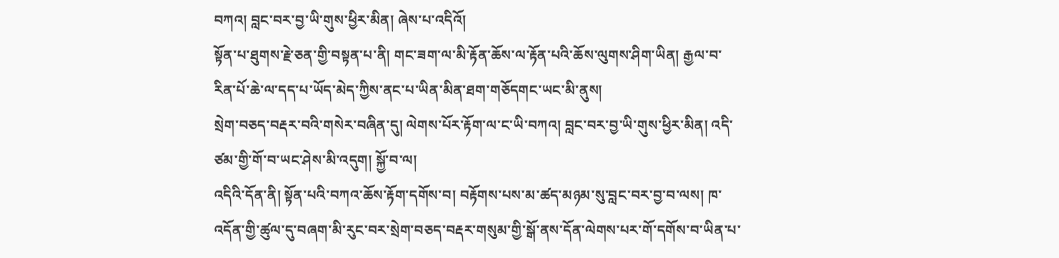བཀའ། བླང་བར་བྱ་ཡི་གུས་ཕྱིར་མིན། ཞེས་པ་འདིའོ།
སྟོན་པ་ཐུགས་རྗེ་ཅན་གྱི་བསྟན་པ་ནི། གང་ཟག་ལ་མི་རྟོན་ཆོས་ལ་རྟོན་པའི་ཆོས་ལུགས་ཤིག་ཡིན། རྒྱལ་བ་རིན་པོ་ཆེ་ལ་དད་པ་ཡོད་མེད་ཀྱིས་ནང་པ་ཡིན་མིན་ཐག་གཅོདགང་ཡང་མི་ནུས།
སྲེག་བཅད་བརྡར་བའི་གསེར་བཞིན་དུ། ལེགས་པོར་རྟོག་ལ་ང་ཡི་བཀའ། བླང་བར་བྱ་ཡི་གུས་ཕྱིར་མིན། འདི་ཙམ་གྱི་གོ་བ་ཡང་ཤེས་མི་འདུག། སྐྱོ་བ་ལ།
འདིའི་དོན་ནི། སྟོན་པའི་བཀའ་ཆོས་རྟོག་དགོས་བ། བརྟོགས་པས་མ་ཚད་མཉམ་སུ་བླང་བར་བྱ་བ་ལས། ཁ་འདོན་གྱི་ཚུལ་དུ་བཞག་མི་རུང་བར་སྲེག་བཅད་བརྡར་གསུམ་གྱི་སྒོ་ནས་དོན་ལེགས་པར་གོ་དགོས་བ་ཡིན་པ་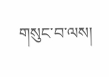གསུང་བ་ལས།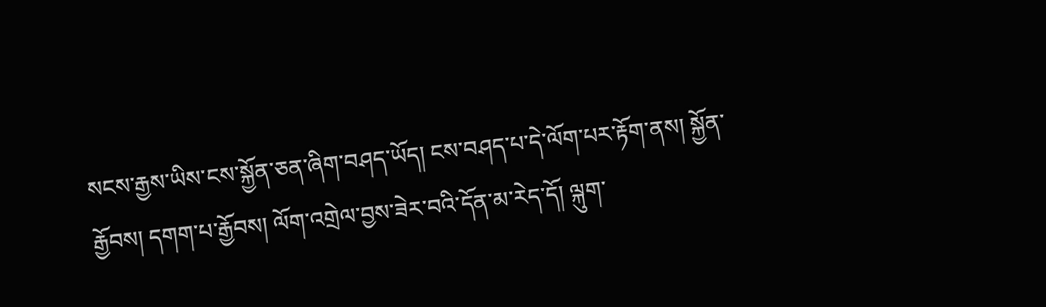སངས་རྒྱས་ཡིས་ངས་སྐྱོན་ཅན་ཞིག་བཤད་ཡོད། ངས་བཤད་པ་དེ་ལོག་པར་རྟོག་ནས། སྐྱོན་རྒྱོབས། དགག་པ་རྒྱོབས། ལོག་འགྲེལ་བྱས་ཟེར་བའི་དོན་མ་རེད་དོ། ལྐུག་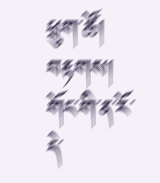ཕྲུག་ཚོ།
བརྟགས། གོང་གི་ན་རོ་དེ་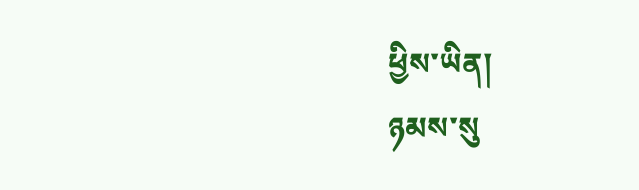ཕྱིས་ཡིན།
ཉམས་སུ